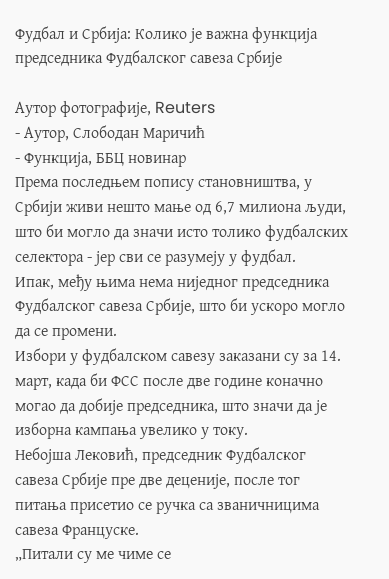Фудбал и Србија: Колико је важна функција председника Фудбалског савеза Србије

Аутор фотографије, Reuters
- Аутор, Слободан Маричић
- Функција, ББЦ новинар
Према последњем попису становништва, у Србији живи нешто мање од 6,7 милиона људи, што би могло да значи исто толико фудбалских селектора - јер сви се разумеју у фудбал.
Ипак, међу њима нема ниједног председника Фудбалског савеза Србије, што би ускоро могло да се промени.
Избори у фудбалском савезу заказани су за 14. март, када би ФСС после две године коначно могао да добије председника, што значи да је изборна кампања увелико у току.
Небојша Лековић, председник Фудбалског савеза Србијe пре две деценије, после тог питања присетио се ручка са званичницима савеза Француске.
„Питали су ме чиме се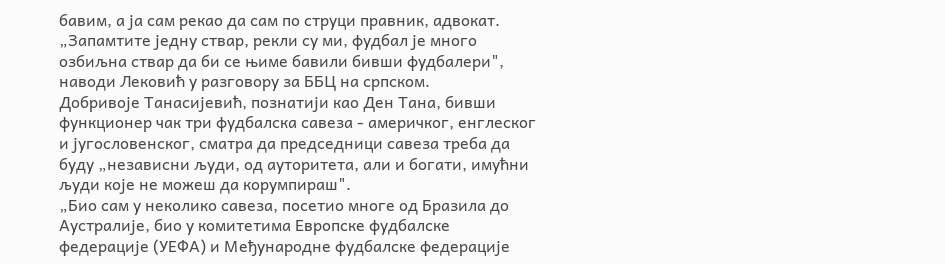бавим, а ја сам рекао да сам по струци правник, адвокат.
„Запамтите једну ствар, рекли су ми, фудбал је много озбиљна ствар да би се њиме бавили бивши фудбалери", наводи Лековић у разговору за ББЦ на српском.
Добривоје Танасијевић, познатији као Ден Тана, бивши функционер чак три фудбалска савеза - америчког, енглеског и југословенског, сматра да председници савеза треба да буду „независни људи, од ауторитета, али и богати, имућни људи које не можеш да корумпираш".
„Био сам у неколико савеза, посетио многе од Бразила до Аустралије, био у комитетима Европске фудбалске федерације (УЕФА) и Међународне фудбалске федерације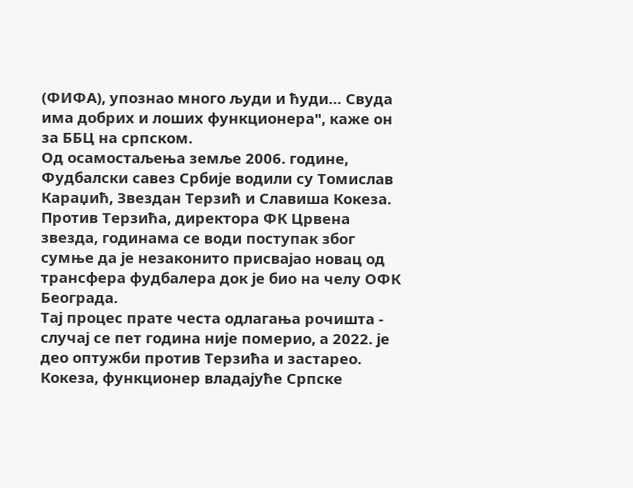(ФИФА), упознао много људи и ћуди… Свуда има добрих и лоших функционера", каже он за ББЦ на српском.
Од осамостаљења земље 2006. године, Фудбалски савез Србије водили су Томислав Караџић, Звездан Терзић и Славиша Кокеза.
Против Терзића, директора ФК Црвена звезда, годинама се води поступак због сумње да је незаконито присвајао новац од трансфера фудбалера док је био на челу ОФК Београда.
Тај процес прате честа одлагања рочишта - случај се пет година није померио, а 2022. је део оптужби против Терзића и застарео.
Кокеза, функционер владајуће Српске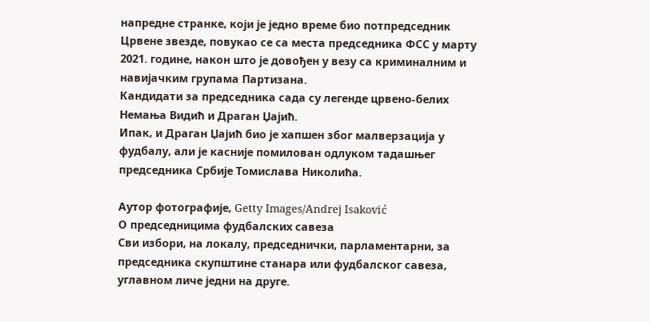напредне странке, који је једно време био потпредседник Црвене звезде, повукао се са места председника ФСС у марту 2021. године, након што је довођен у везу са криминалним и навијачким групама Партизана.
Кандидати за председника сада су легенде црвено-белих Немања Видић и Драган Џајић.
Ипак, и Драган Џајић био је хапшен због малверзација у фудбалу, али је касније помилован одлуком тадашњег председника Србије Томислава Николића.

Аутор фотографије, Getty Images/Andrej Isaković
О председницима фудбалских савеза
Сви избори, на локалу, председнички, парламентарни, за председника скупштине станара или фудбалског савеза, углавном личе једни на друге.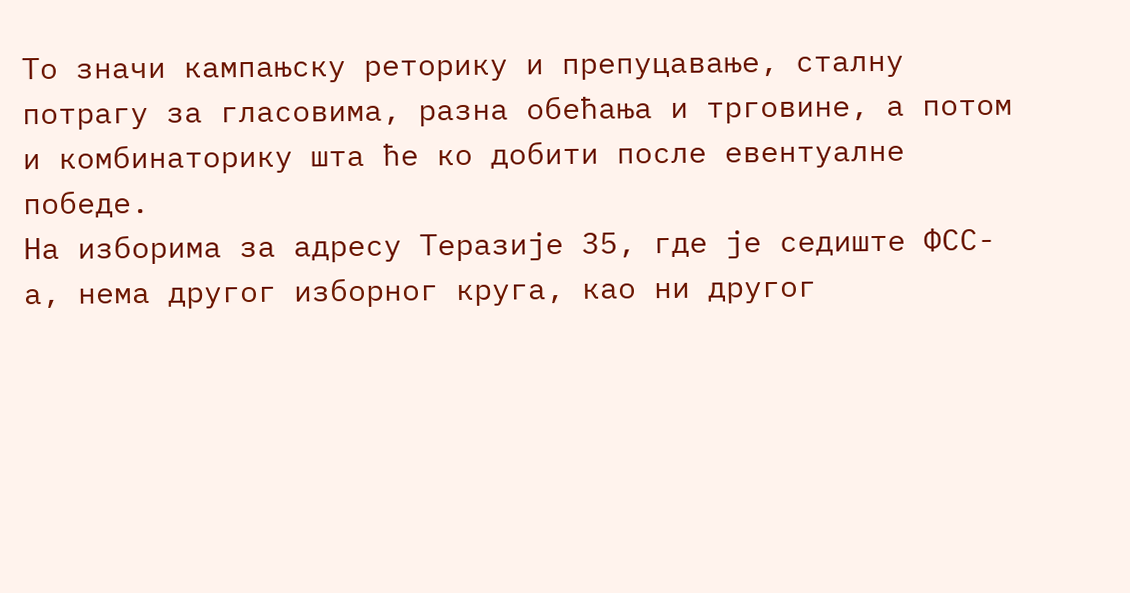То значи кампањску реторику и препуцавање, сталну потрагу за гласовима, разна обећања и трговине, а потом и комбинаторику шта ће ко добити после евентуалне победе.
На изборима за адресу Теразије 35, где је седиште ФСС-а, нема другог изборног круга, као ни другог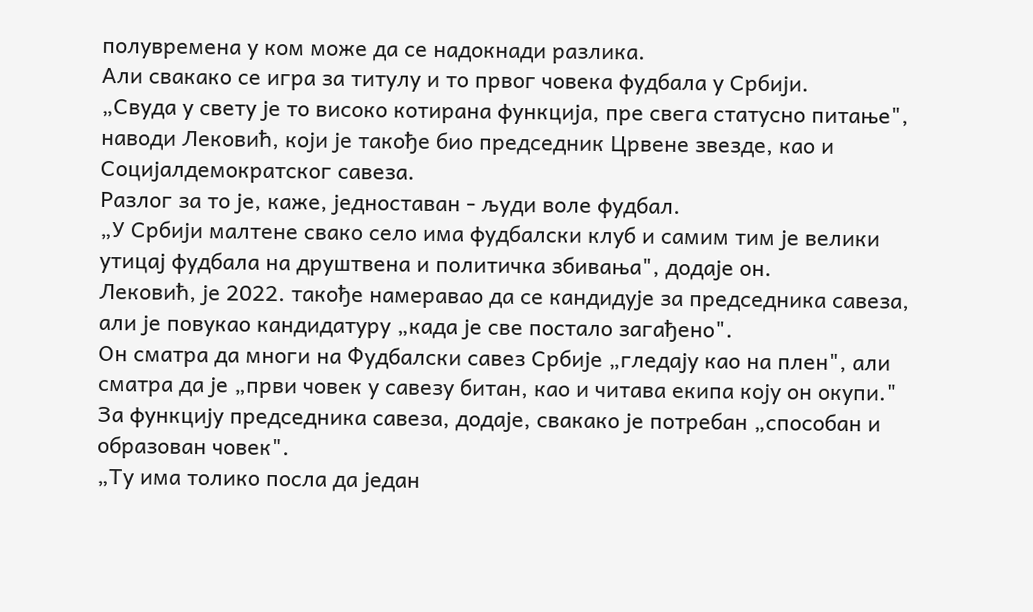полувремена у ком може да се надокнади разлика.
Али свакако се игра за титулу и то првог човека фудбала у Србији.
„Свуда у свету је то високо котирана функција, пре свега статусно питање", наводи Лековић, који је такође био председник Црвене звезде, као и Социјалдемократског савеза.
Разлог за то је, каже, једноставан - људи воле фудбал.
„У Србији малтене свако село има фудбалски клуб и самим тим је велики утицај фудбала на друштвена и политичка збивања", додаје он.
Лековић, је 2022. такође намеравао да се кандидује за председника савеза, али је повукао кандидатуру „када је све постало загађено".
Он сматра да многи на Фудбалски савез Србије „гледају као на плен", али сматра да је „први човек у савезу битан, као и читава екипа коју он окупи."
За функцију председника савеза, додаје, свакако је потребан „способан и образован човек".
„Ту има толико посла да један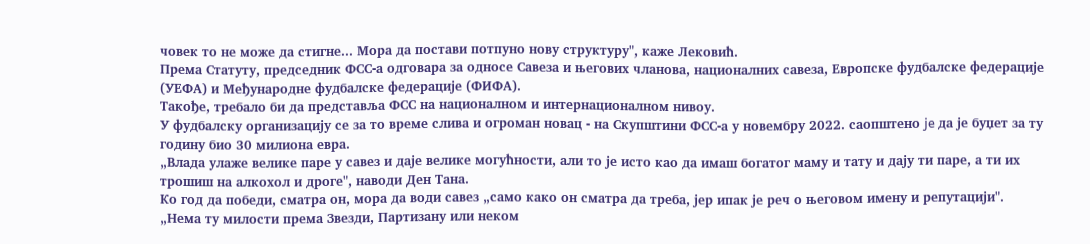човек то не може да стигне... Мора да постави потпуно нову структуру", каже Лековић.
Према Статуту, председник ФСС-а одговара за односе Савеза и његових чланова, националних савеза, Европске фудбалске федерације (УЕФА) и Међународне фудбалске федерације (ФИФА).
Такође, требало би да представља ФСС на националном и интернационалном нивоу.
У фудбалску организацију се за то време слива и огроман новац - на Скупштини ФСС-а у новембру 2022. саопштено je да је буџет за ту годину био 30 милиона евра.
„Влада улаже велике паре у савез и даје велике могућности, али то је исто као да имаш богатог маму и тату и дају ти паре, а ти их трошиш на алкохол и дроге", наводи Ден Тана.
Ко год да победи, сматра он, мора да води савез „само како он сматра да треба, јер ипак је реч о његовом имену и репутацији".
„Нема ту милости према Звезди, Партизану или неком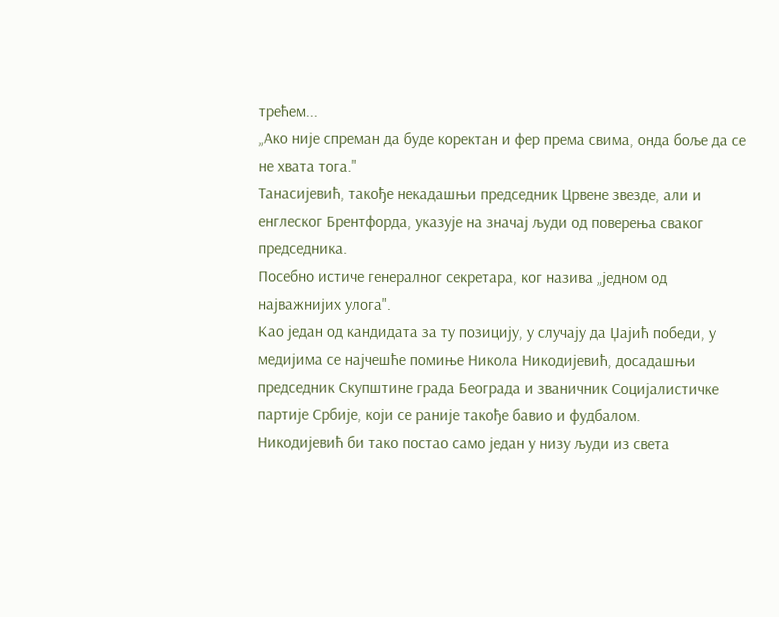трећем...
„Ако није спреман да буде коректан и фер према свима, онда боље да се не хвата тога."
Танасијевић, такође некадашњи председник Црвене звезде, али и енглеског Брентфорда, указује на значај људи од поверења сваког председника.
Посебно истиче генералног секретара, ког назива „једном од најважнијих улога".
Као један од кандидата за ту позицију, у случају да Џајић победи, у медијима се најчешће помиње Никола Никодијевић, досадашњи председник Скупштине града Београда и званичник Социјалистичке партије Србије, који се раније такође бавио и фудбалом.
Никодијевић би тако постао само један у низу људи из света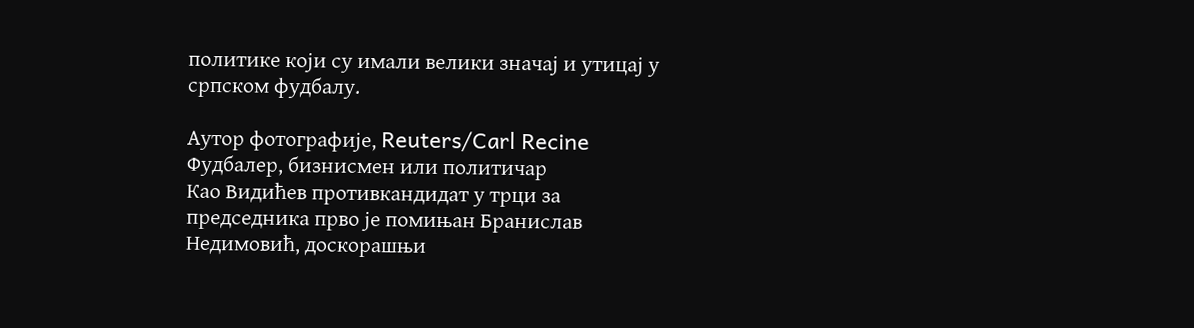политике који су имали велики значај и утицај у српском фудбалу.

Аутор фотографије, Reuters/Carl Recine
Фудбалер, бизнисмен или политичар
Као Видићев противкандидат у трци за председника прво је помињан Бранислав Недимовић, доскорашњи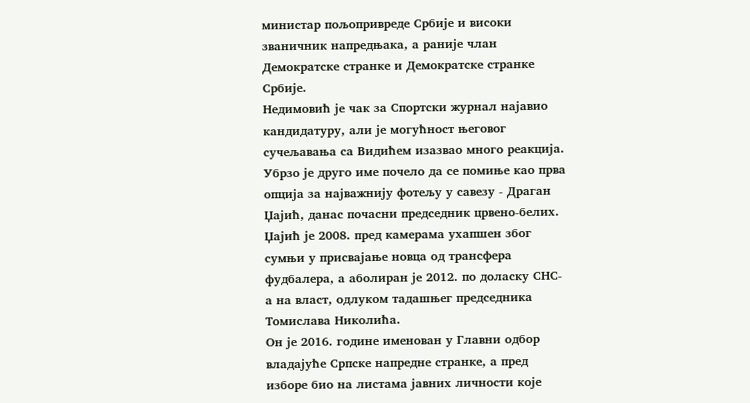министар пољопривреде Србије и високи званичник напредњака, а раније члан Демократске странке и Демократске странке Србије.
Недимовић је чак за Спортски журнал најавио кандидатуру, али је могућност његовог сучељавања са Видићем изазвао много реакција.
Убрзо је друго име почело да се помиње као прва опција за најважнију фотељу у савезу - Драган Џајић, данас почасни председник црвено-белих.
Џајић је 2008. пред камерама ухапшен због сумњи у присвајање новца од трансфера фудбалера, а аболиран је 2012. по доласку СНС-а на власт, одлуком тадашњег председника Томислава Николића.
Он је 2016. године именован у Главни одбор владајуће Српске напредне странке, а пред изборе био на листама јавних личности које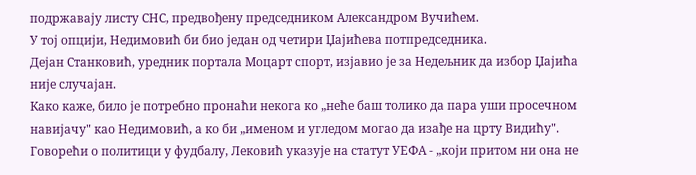подржавају листу СНС, предвођену председником Александром Вучићем.
У тој опцији, Недимовић би био један од четири Џајићева потпредседника.
Дејан Станковић, уредник портала Моцарт спорт, изјавио је за Недељник да избор Џајића није случајан.
Како каже, било је потребно пронаћи некога ко „неће баш толико да пара уши просечном навијачу" као Недимовић, а ко би „именом и угледом могао да изађе на црту Видићу".
Говорећи о политици у фудбалу, Лековић указује на статут УЕФА - „који притом ни она не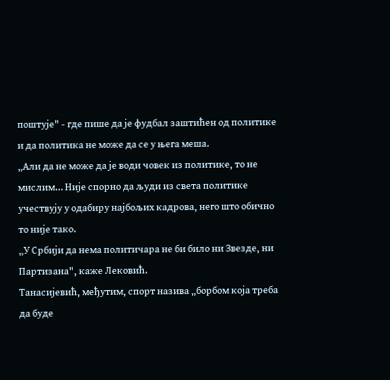поштује" - где пише да је фудбал заштићен од политике и да политика не може да се у њега меша.
„Али да не може да је води човек из политике, то не мислим… Није спорно да људи из света политике учествују у одабиру најбољих кадрова, него што обично то није тако.
„У Србији да нема политичара не би било ни Звезде, ни Партизана", каже Лековић.
Танасијевић, међутим, спорт назива „борбом која треба да буде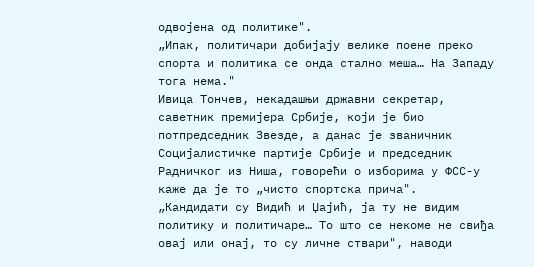одвојена од политике".
„Ипак, политичари добијају велике поене преко спорта и политика се онда стално меша… На Западу тога нема."
Ивица Тончев, некадашњи државни секретар, саветник премијера Србије, који је био потпредседник Звезде, а данас је званичник Социјалистичке партије Србије и председник Радничког из Ниша, говорећи о изборима у ФСС-у каже да је то „чисто спортска прича".
„Кандидати су Видић и Џајић, ја ту не видим политику и политичаре… То што се некоме не свиђа овај или онај, то су личне ствари", наводи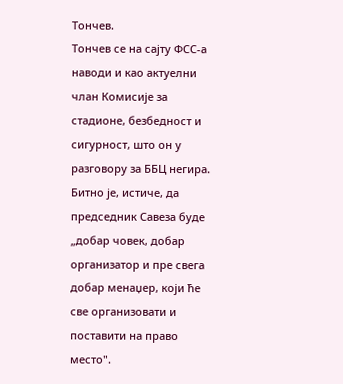Тончев.
Тончев се на сајту ФСС-а наводи и као актуелни члан Комисије за стадионе, безбедност и сигурност, што он у разговору за ББЦ негира.
Битно је, истиче, да председник Савеза буде „добар човек, добар организатор и пре свега добар менаџер, који ће све организовати и поставити на право место".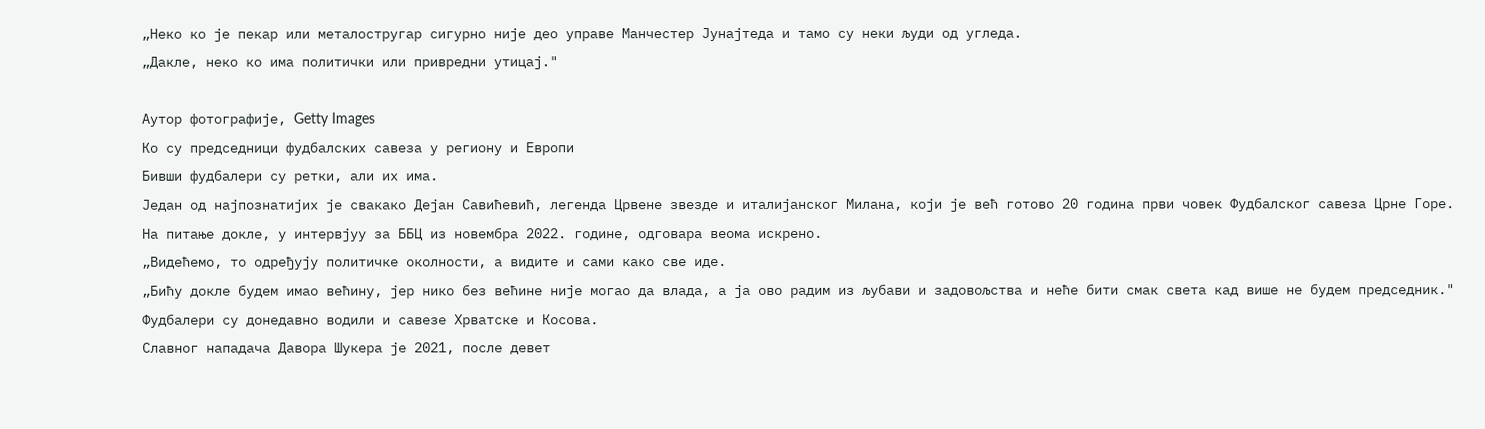„Неко ко је пекар или металостругар сигурно није део управе Манчестер Јунајтеда и тамо су неки људи од угледа.
„Дакле, неко ко има политички или привредни утицај."

Аутор фотографије, Getty Images
Ко су председници фудбалских савеза у региону и Европи
Бивши фудбалери су ретки, али их има.
Један од најпознатијих је свакако Дејан Савићевић, легенда Црвене звезде и италијанског Милана, који је већ готово 20 година први човек Фудбалског савеза Црне Горе.
На питање докле, у интервјуу за ББЦ из новембра 2022. године, одговара веома искрено.
„Видећемо, то одређују политичке околности, а видите и сами како све иде.
„Бићу докле будем имао већину, јер нико без већине није могао да влада, а ја ово радим из љубави и задовољства и неће бити смак света кад више не будем председник."
Фудбалери су донедавно водили и савезе Хрватске и Косова.
Славног нападача Давора Шукера је 2021, после девет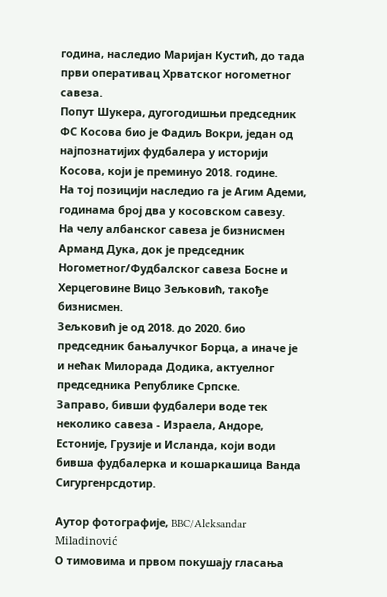година, наследио Маријан Кустић, до тада први оперативац Хрватског ногометног савеза.
Попут Шукера, дугогодишњи председник ФС Косова био је Фадиљ Вокри, један од најпознатијих фудбалера у историји Косова, који је преминуо 2018. године.
На тој позицији наследио га је Агим Адеми, годинама број два у косовском савезу.
На челу албанског савеза је бизнисмен Арманд Дука, док је председник Ногометног/Фудбалског савеза Босне и Херцеговине Вицо Зељковић, такође бизнисмен.
Зељковић је од 2018. до 2020. био председник бањалучког Борца, а иначе је и нећак Милорада Додика, актуелног председника Републике Српске.
Заправо, бивши фудбалери воде тек неколико савеза - Израела, Андоре, Естоније, Грузије и Исланда, који води бивша фудбалерка и кошаркашица Ванда Сигургенрсдотир.

Аутор фотографије, BBC/Aleksandar Miladinović
О тимовима и првом покушају гласања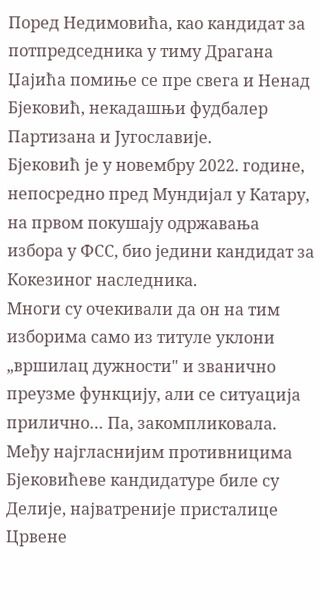Поред Недимовића, као кандидат за потпредседника у тиму Драгана Џајића помиње се пре свега и Ненад Бјековић, некадашњи фудбалер Партизана и Југославије.
Бјековић је у новембру 2022. године, непосредно пред Мундијал у Катару, на првом покушају одржавања избора у ФСС, био једини кандидат за Кокезиног наследника.
Многи су очекивали да он на тим изборима само из титуле уклони „вршилац дужности" и званично преузме функцију, али се ситуација прилично… Па, закомпликовала.
Међу најгласнијим противницима Бјековићеве кандидатуре биле су Делије, најватреније присталице Црвене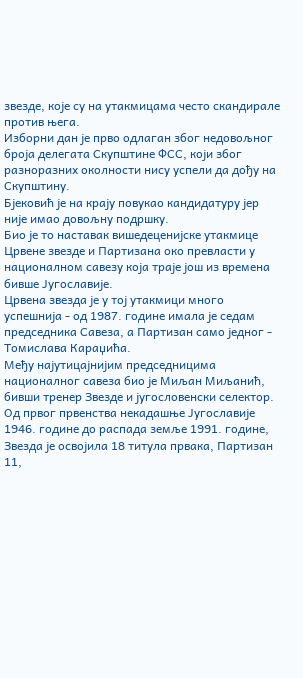звезде, које су на утакмицама често скандирале против њега.
Изборни дан је прво одлаган због недовољног броја делегата Скупштине ФСС, који због разноразних околности нису успели да дођу на Скупштину.
Бјековић је на крају повукао кандидатуру јер није имао довољну подршку.
Био је то наставак вишедеценијске утакмице Црвене звезде и Партизана око превласти у националном савезу која траје још из времена бивше Југославије.
Црвена звезда је у тој утакмици много успешнија - од 1987. године имала је седам председника Савеза, а Партизан само једног - Томислава Караџића.
Међу најутицајнијим председницима националног савеза био је Миљан Миљанић, бивши тренер Звезде и југословенски селектор.
Од првог првенства некадашње Југославије 1946. године до распада земље 1991. године, Звезда је освојила 18 титула првака, Партизан 11,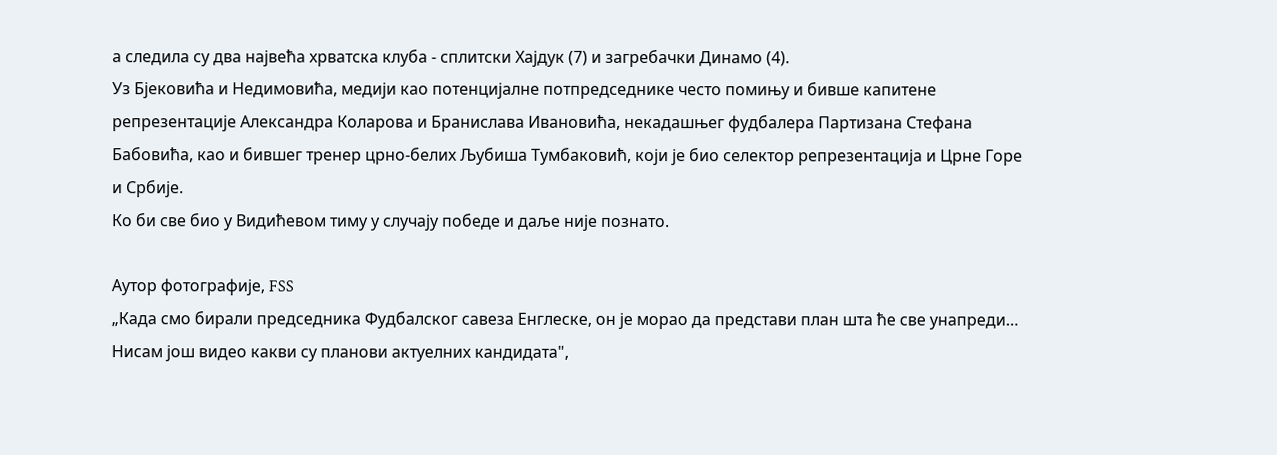а следила су два највећа хрватска клуба - сплитски Хајдук (7) и загребачки Динамо (4).
Уз Бјековића и Недимовића, медији као потенцијалне потпредседнике често помињу и бивше капитене репрезентације Александра Коларова и Бранислава Ивановића, некадашњег фудбалера Партизана Стефана Бабовића, као и бившег тренер црно-белих Љубиша Тумбаковић, који је био селектор репрезентација и Црне Горе и Србије.
Ко би све био у Видићевом тиму у случају победе и даље није познато.

Аутор фотографије, FSS
„Када смо бирали председника Фудбалског савеза Енглеске, он је морао да представи план шта ће све унапреди… Нисам још видео какви су планови актуелних кандидата",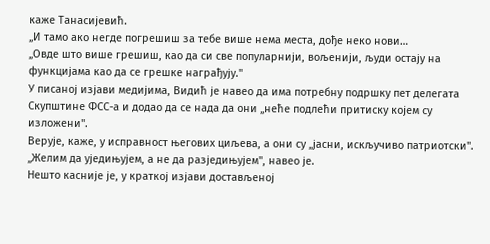каже Танасијевић.
„И тамо ако негде погрешиш за тебе више нема места, дође неко нови…
„Овде што више грешиш, као да си све популарнији, вољенији, људи остају на функцијама као да се грешке награђују."
У писаној изјави медијима, Видић је навео да има потребну подршку пет делегата Скупштине ФСС-а и додао да се нада да они „неће подлећи притиску којем су изложени".
Верује, каже, у исправност његових циљева, а они су „јасни, искључиво патриотски".
„Желим да уједињујем, а не да разједињујем", навео је.
Нешто касније је, у краткој изјави достављеној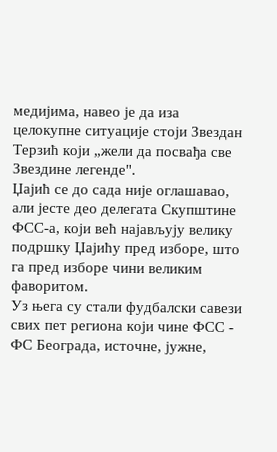медијима, навео је да иза целокупне ситуације стоји Звездан Терзић који „жели да посвађа све Звездине легенде".
Џајић се до сада није оглашавао, али јесте део делегата Скупштине ФСС-а, који већ најављују велику подршку Џајићу пред изборе, што га пред изборе чини великим фаворитом.
Уз њега су стали фудбалски савези свих пет региона који чине ФСС - ФС Београда, источне, јужне,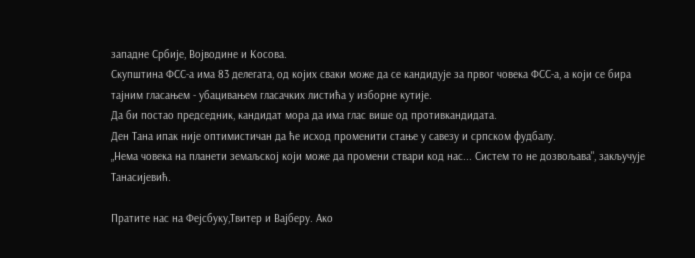западне Србије, Војводине и Косова.
Скупштина ФСС-а има 83 делегата, од којих сваки може да се кандидује за првог човека ФСС-а, а који се бира тајним гласањем - убацивањем гласачких листића у изборне кутије.
Да би постао председник, кандидат мора да има глас више од противкандидата.
Ден Тана ипак није оптимистичан да ће исход променити стање у савезу и српском фудбалу.
„Нема човека на планети земаљској који може да промени ствари код нас... Систем то не дозвољава", закључује Танасијевић.

Пратите нас на Фејсбуку,Твитер и Вајберу. Ако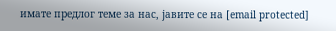имате предлог теме за нас, јавите се на [email protected]